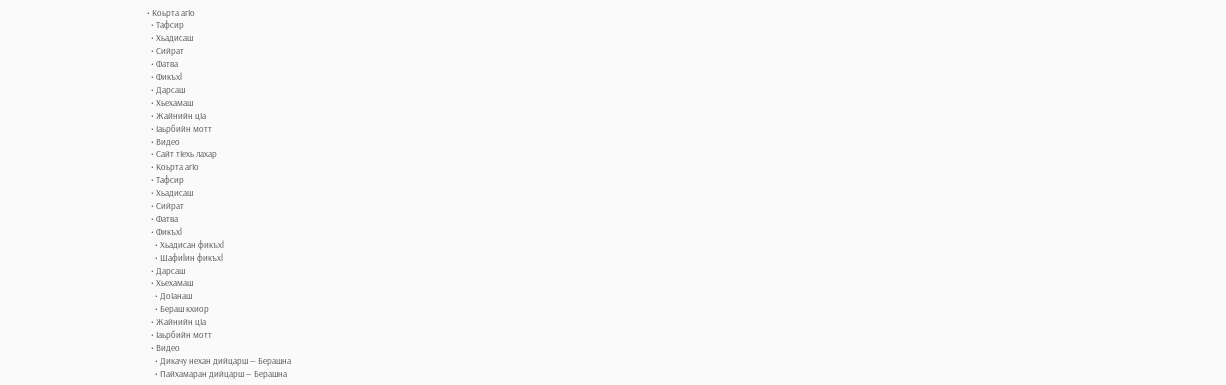• Коьрта агIо
  • Тафсир
  • Хьадисаш
  • Сийрат
  • Фатва
  • Фикъхl
  • Дарсаш
  • Хьехамаш
  • Жайнийн цIа
  • Iаьрбийн мотт
  • Видео
  • Сайт тIехь лахар
  • Коьрта агIо
  • Тафсир
  • Хьадисаш
  • Сийрат
  • Фатва
  • Фикъхl
    • Хьадисан фикъхl
    • Шафиlин фикъхl
  • Дарсаш
  • Хьехамаш
    • ДоIанаш
    • Бераш кхиор
  • Жайнийн цIа
  • Iаьрбийн мотт
  • Видео
    • Дикачу нехан дийцарш — Берашна
    • Пайхамаран дийцарш — Берашна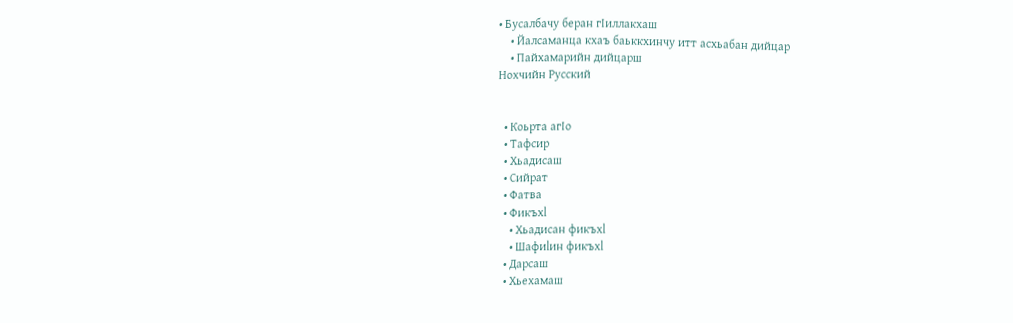• Бусалбачу беран гIиллакхаш
    • Йалсаманца кхаъ баьккхинчу итт асхьабан дийцар
    • Пайхамарийн дийцарш
Нохчийн Русский


  • Коьрта агIо
  • Тафсир
  • Хьадисаш
  • Сийрат
  • Фатва
  • Фикъхl
    • Хьадисан фикъхl
    • Шафиlин фикъхl
  • Дарсаш
  • Хьехамаш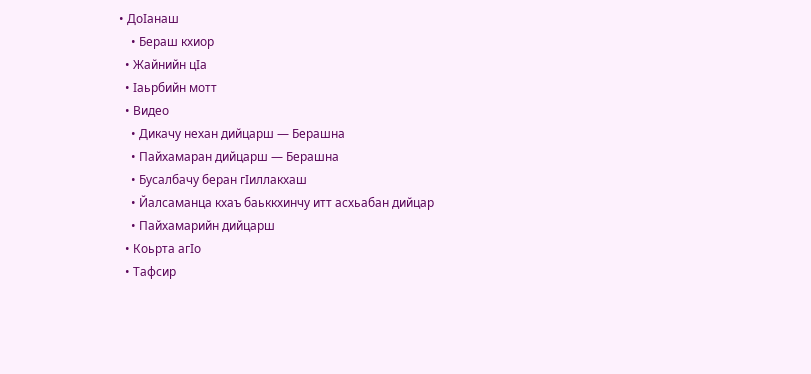• ДоIанаш
    • Бераш кхиор
  • Жайнийн цIа
  • Iаьрбийн мотт
  • Видео
    • Дикачу нехан дийцарш — Берашна
    • Пайхамаран дийцарш — Берашна
    • Бусалбачу беран гIиллакхаш
    • Йалсаманца кхаъ баьккхинчу итт асхьабан дийцар
    • Пайхамарийн дийцарш
  • Коьрта агIо
  • Тафсир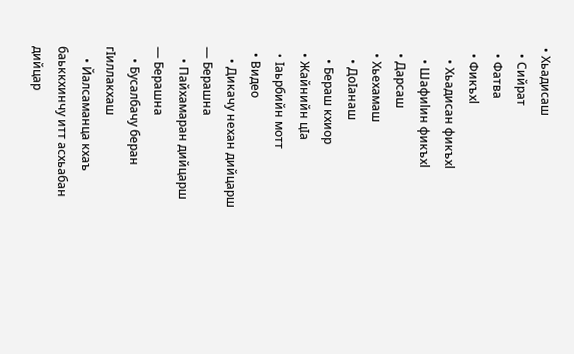• Хьадисаш
  • Сийрат
  • Фатва
  • Фикъхl
    • Хьадисан фикъхl
    • Шафиlин фикъхl
  • Дарсаш
  • Хьехамаш
    • ДоIанаш
    • Бераш кхиор
  • Жайнийн цIа
  • Iаьрбийн мотт
  • Видео
    • Дикачу нехан дийцарш — Берашна
    • Пайхамаран дийцарш — Берашна
    • Бусалбачу беран гIиллакхаш
    • Йалсаманца кхаъ баьккхинчу итт асхьабан дийцар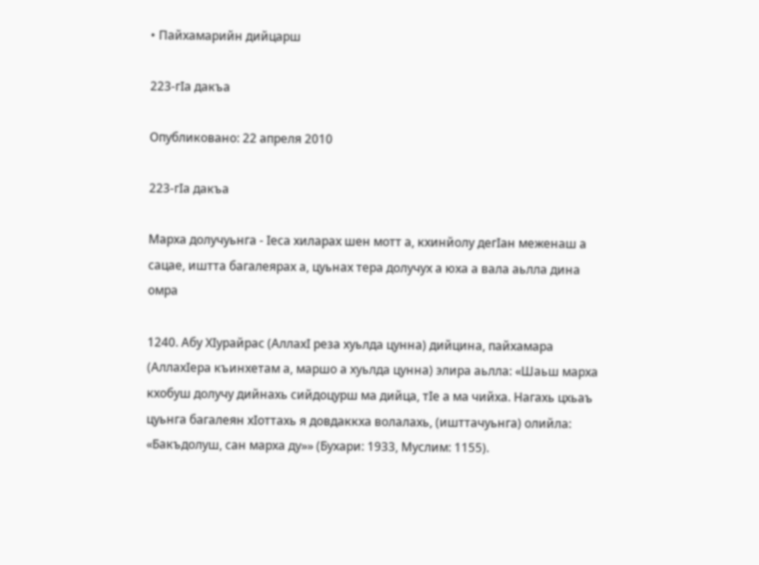• Пайхамарийн дийцарш

223-гIа дакъа

Опубликовано: 22 апреля 2010

223-гIа дакъа

Марха долучуьнга - Iеса хиларах шен мотт а, кхинйолу дегIан меженаш а сацае, иштта багалеярах а, цуьнах тера долучух а юха а вала аьлла дина омра

1240. Абу ХIурайрас (АллахI реза хуьлда цунна) дийцина, пайхамара (АллахIера къинхетам а, маршо а хуьлда цунна) элира аьлла: «Шаьш марха кхобуш долучу дийнахь сийдоцурш ма дийца, тIе а ма чийха. Нагахь цхьаъ цуьнга багалеян хIоттахь я довдаккха волалахь, (ишттачуьнга) олийла: «Бакъдолуш, сан марха ду»» (Бухари: 1933, Муслим: 1155).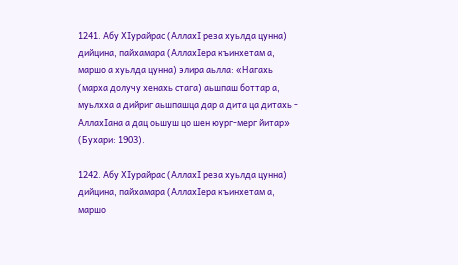1241. Абу ХIурайрас (АллахI реза хуьлда цунна) дийцина, пайхамара (АллахIера къинхетам а, маршо а хуьлда цунна) элира аьлла: «Нагахь (марха долучу хенахь стага) аьшпаш боттар а, муьлхха а дийриг аьшпашца дар а дита ца дитахь - АллахIана а дац оьшуш цо шен юург-мерг йитар» (Бухари: 1903).

1242. Абу ХIурайрас (АллахI реза хуьлда цунна) дийцина, пайхамара (АллахIера къинхетам а, маршо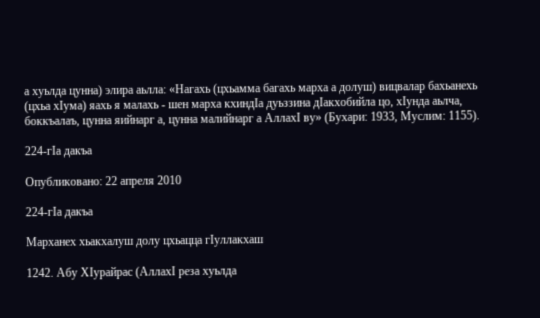а хуьлда цунна) элира аьлла: «Нагахь (цхьамма багахь марха а долуш) вицвалар бахьанехь (цхьа хIума) яахь я малахь - шен марха кхиндIа дуьззина дIакхобийла цо, хIунда аьлча, боккъалаъ, цунна яийнарг а, цунна малийнарг а АллахI ву» (Бухари: 1933, Муслим: 1155).

224-гIа дакъа

Опубликовано: 22 апреля 2010

224-гIа дакъа

Марханех хьакхалуш долу цхьацца гIуллакхаш

1242. Абу ХIурайрас (АллахI реза хуьлда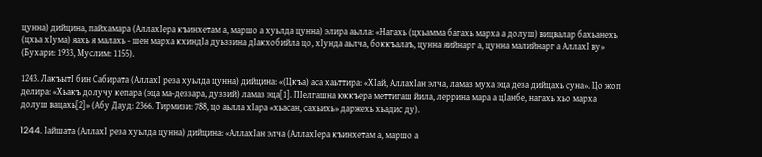цунна) дийцина, пайхамара (АллахIера къинхетам а, маршо а хуьлда цунна) элира аьлла: «Нагахь (цхьамма багахь марха а долуш) вицвалар бахьанехь (цхьа хIума) яахь я малахь - шен марха кхиндIа дуьззина дIакхобийла цо, хIунда аьлча, боккъалаъ, цунна яийнарг а, цунна малийнарг а АллахI ву» (Бухари: 1933, Муслим: 1155).

1243. ЛакъытI бин Сабирата (АллахI реза хуьлда цунна) дийцина: «(Цкъа) аса хаьттира: «ХIай, АллахIан элча, ламаз муха эца деза дийцахь суна». Цо жоп делира: «Хьакъ долучу кепара (эца ма-деззара, дуззий) ламаз эца[1]. ПIелгашна юккъера меттигаш йила, леррина мара а цIанбе, нагахь хьо марха долуш вацахь[2]» (Абу Дауд: 2366. Тирмизи: 788, цо аьлла хIара «хьасан, сахьихь» даржехь хьадис ду).

1244. Iайшата (АллахI реза хуьлда цунна) дийцина: «АллахIан элча (АллахIера къинхетам а, маршо а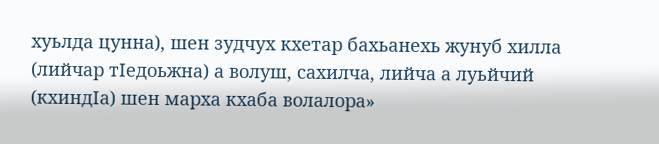хуьлда цунна), шен зудчух кхетар бахьанехь жунуб хилла (лийчар тIедоьжна) а волуш, сахилча, лийча а луьйчий (кхиндIа) шен марха кхаба волалора»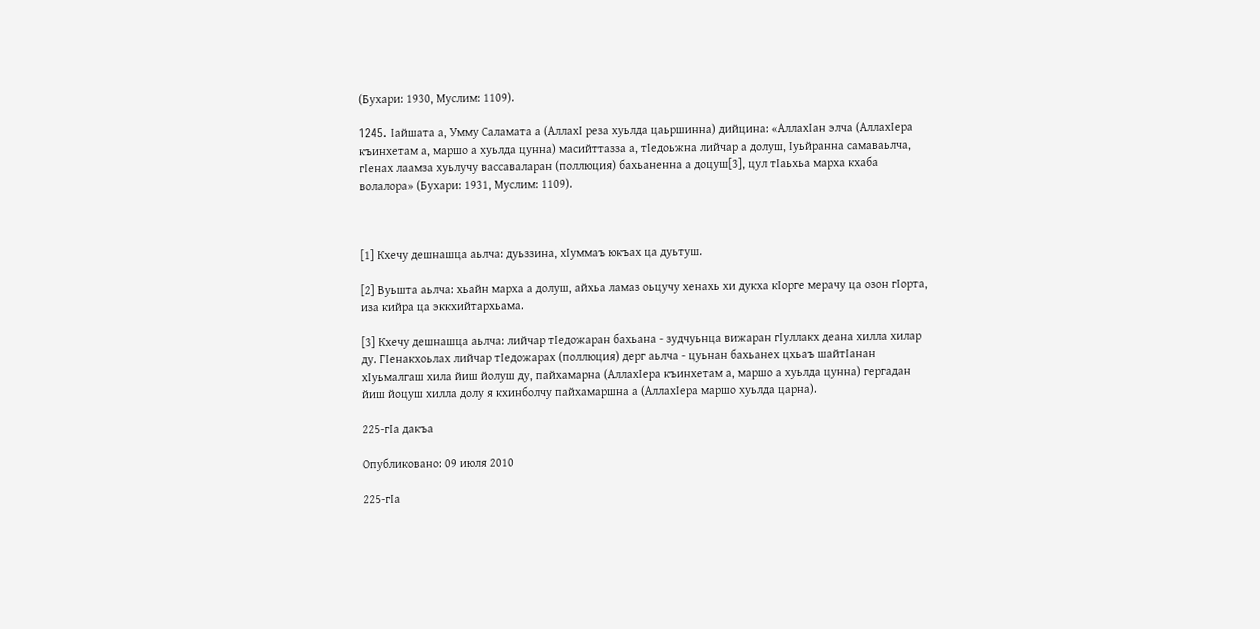(Бухари: 1930, Муслим: 1109).

1245. Iайшата а, Умму Саламата а (АллахI реза хуьлда цаьршинна) дийцина: «АллахIан элча (АллахIера къинхетам а, маршо а хуьлда цунна) масийттазза а, тIедоьжна лийчар а долуш, Iуьйранна самаваьлча, гIенах лаамза хуьлучу вассаваларан (поллюция) бахьаненна а доцуш[3], цул тIаьхьа марха кхаба волалора» (Бухари: 1931, Муслим: 1109).



[1] Кхечу дешнашца аьлча: дуьззина, хIуммаъ юкъах ца дуьтуш.

[2] Вуьшта аьлча: хьайн марха а долуш, айхьа ламаз оьцучу хенахь хи дукха кIорге мерачу ца озон гIорта, иза кийра ца эккхийтархьама.

[3] Кхечу дешнашца аьлча: лийчар тIедожаран бахьана - зудчуьнца вижаран гIуллакх деана хилла хилар ду. ГIенакхоьлах лийчар тIедожарах (поллюция) дерг аьлча - цуьнан бахьанех цхьаъ шайтIанан хIуьмалгаш хила йиш йолуш ду, пайхамарна (АллахIера къинхетам а, маршо а хуьлда цунна) гергадан йиш йоцуш хилла долу я кхинболчу пайхамаршна а (АллахIера маршо хуьлда царна).

225-гIа дакъа

Опубликовано: 09 июля 2010

225-гIа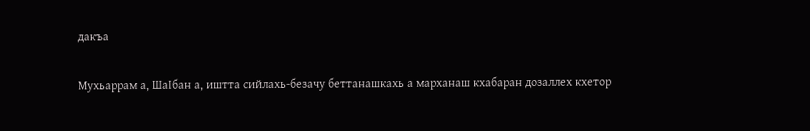дакъа

Мухьаррам а, ШаIбан а, иштта сийлахь-безачу беттанашкахь а марханаш кхабаран дозаллех кхетор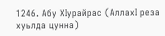1246. Абу ХIурайрас (АллахI реза хуьлда цунна)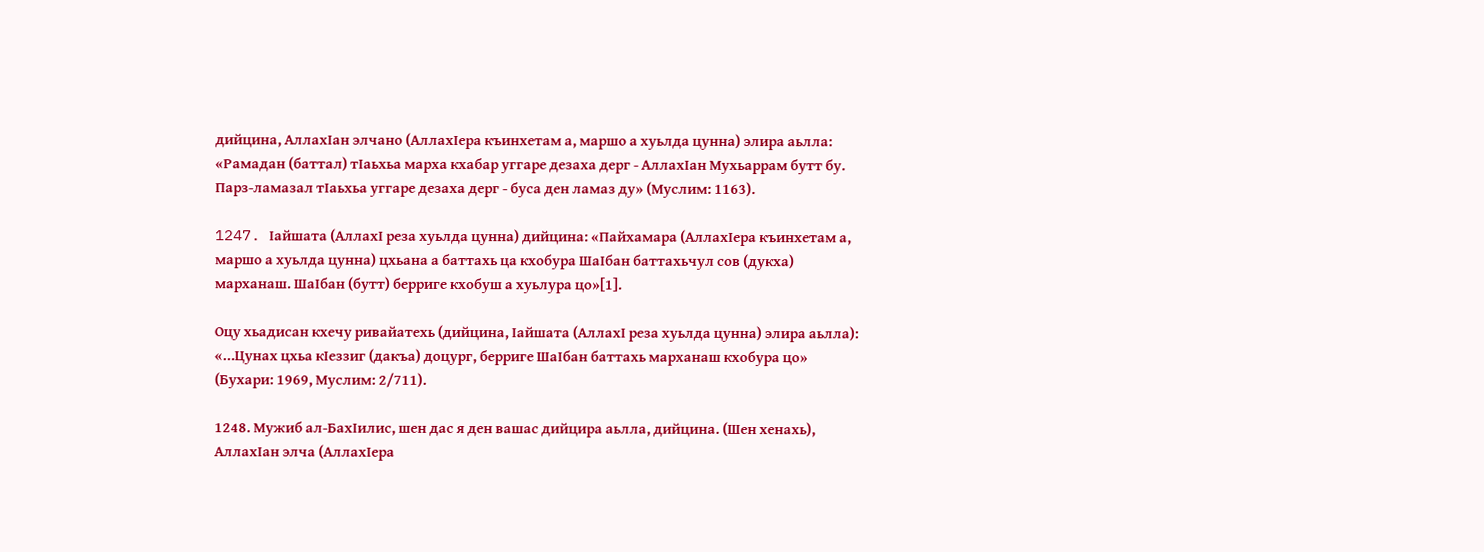дийцина, АллахIан элчано (АллахIера къинхетам а, маршо а хуьлда цунна) элира аьлла: «Рамадан (баттал) тIаьхьа марха кхабар уггаре дезаха дерг - АллахIан Мухьаррам бутт бу. Парз-ламазал тIаьхьа уггаре дезаха дерг - буса ден ламаз ду» (Муслим: 1163).

1247. Iайшата (АллахI реза хуьлда цунна) дийцина: «Пайхамара (АллахIера къинхетам а, маршо а хуьлда цунна) цхьана а баттахь ца кхобура ШаIбан баттахьчул сов (дукха) марханаш. ШаIбан (бутт) берриге кхобуш а хуьлура цо»[1].

Оцу хьадисан кхечу ривайатехь (дийцина, Iайшата (АллахI реза хуьлда цунна) элира аьлла): «…Цунах цхьа кIеззиг (дакъа) доцург, берриге ШаIбан баттахь марханаш кхобура цо» (Бухари: 1969, Муслим: 2/711).

1248. Мужиб ал-БахIилис, шен дас я ден вашас дийцира аьлла, дийцина. (Шен хенахь), АллахIан элча (АллахIера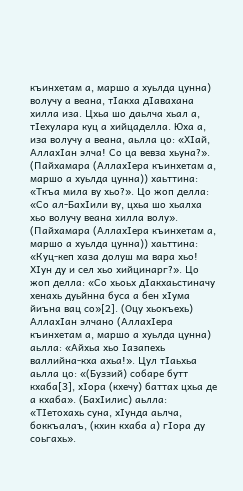къинхетам а, маршо а хуьлда цунна) волучу а веана, тIакха дIавахана хилла иза. Цхьа шо даьлча хьал а, тIехулара куц а хийцаделла. Юха а, иза волучу а веана, аьлла цо: «ХIай, АллахIан элча! Со ца вевза хьуна?». (Пайхамара (АллахIера къинхетам а, маршо а хуьлда цунна)) хаьттина: «Ткъа мила ву хьо?». Цо жоп делла: «Со ал-БахIили ву, цхьа шо хьалха хьо волучу веана хилла волу». (Пайхамара (АллахIера къинхетам а, маршо а хуьлда цунна)) хаьттина: «Куц-кеп хаза долуш ма вара хьо! ХIун ду и сел хьо хийцинарг?». Цо жоп делла: «Со хьоьх дIакхаьстиначу хенахь дуьйнна буса а бен хIума йиъна вац со»[2]. (Оцу хьокъехь) АллахIан элчано (АллахIера къинхетам а, маршо а хуьлда цунна) аьлла: «Айхьа хьо Iазапехь валлийна-кха ахьа!». Цул тIаьхьа аьлла цо: «(Буззий) собаре бутт кхаба[3], хIора (кхечу) баттах цхьа де а кхаба». (БахIилис) аьлла: «ТIетохахь суна, хIунда аьлча, боккъалаъ, (кхин кхаба а) гIора ду соьгахь».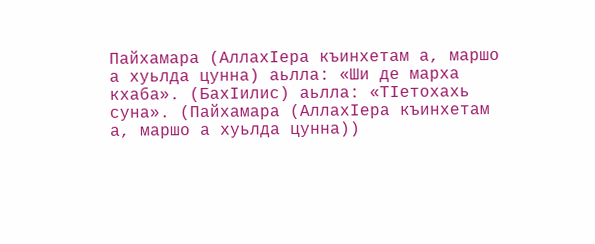Пайхамара (АллахIера къинхетам а, маршо а хуьлда цунна) аьлла: «Ши де марха кхаба». (БахIилис) аьлла: «ТIетохахь суна». (Пайхамара (АллахIера къинхетам а, маршо а хуьлда цунна))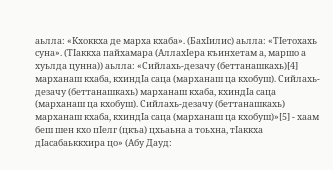аьлла: «Кхоккха де марха кхаба». (БахIилис) аьлла: «ТIетохахь суна». (ТIаккха пайхамара (АллахIера къинхетам а, маршо а хуьлда цунна)) аьлла: «Сийлахь-дезачу (беттанашкахь)[4] марханаш кхаба, кхиндIа саца (марханаш ца кхобуш). Сийлахь-дезачу (беттанашкахь) марханаш кхаба, кхиндIа саца (марханаш ца кхобуш). Сийлахь-дезачу (беттанашкахь) марханаш кхаба, кхиндIа саца (марханаш ца кхобуш)»[5] - хаам беш шен кхо пIелг (цкъа) цхьаьна а тоьхна, тIаккха дIасабаьккхира цо» (Абу Дауд: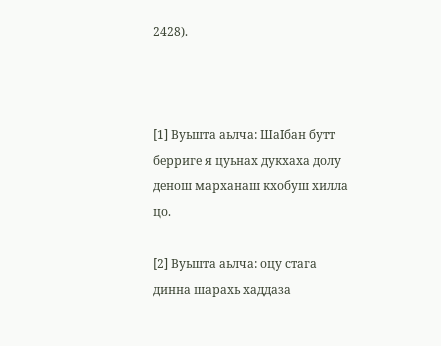2428).



[1] Вуьшта аьлча: ШаIбан бутт берриге я цуьнах дукхаха долу денош марханаш кхобуш хилла цо.

[2] Вуьшта аьлча: оцу стага динна шарахь хаддаза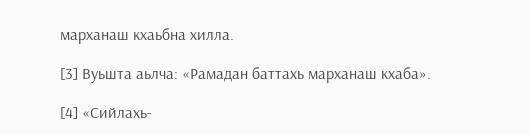марханаш кхаьбна хилла.

[3] Вуьшта аьлча: «Рамадан баттахь марханаш кхаба».

[4] «Сийлахь-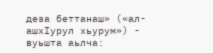деза беттанаш» («ал-ашхIурул хьурум») - вуьшта аьлча: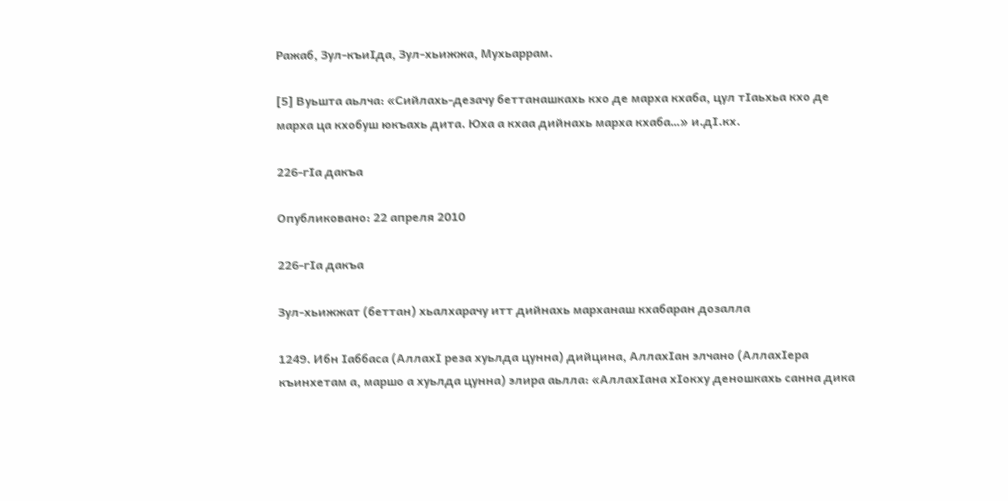Ражаб, Зул-къиIда, Зул-хьижжа, Мухьаррам.

[5] Вуьшта аьлча: «Сийлахь-дезачу беттанашкахь кхо де марха кхаба, цул тIаьхьа кхо де марха ца кхобуш юкъахь дита. Юха а кхаа дийнахь марха кхаба…» и.дI.кх.

226-гIа дакъа

Опубликовано: 22 апреля 2010

226-гIа дакъа

Зул-хьижжат (беттан) хьалхарачу итт дийнахь марханаш кхабаран дозалла

1249. Ибн Iаббаса (АллахI реза хуьлда цунна) дийцина, АллахIан элчано (АллахIера къинхетам а, маршо а хуьлда цунна) элира аьлла: «АллахIана хIокху деношкахь санна дика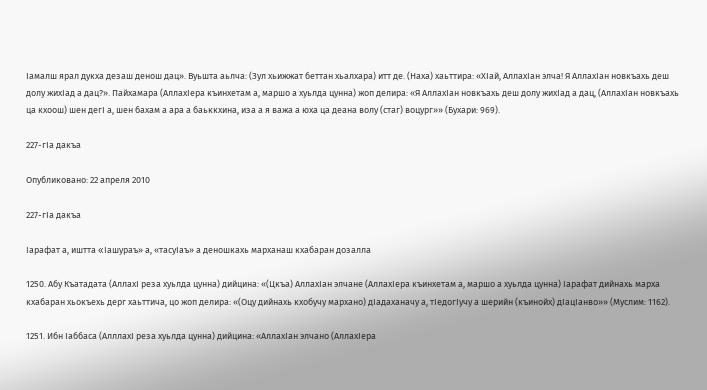Iамалш ярал дукха дезаш денош дац». Вуьшта аьлча: (Зул хьижжат беттан хьалхара) итт де. (Наха) хаьттира: «ХIай, АллахIан элча! Я АллахIан новкъахь деш долу жихIад а дац?». Пайхамара (АллахIера къинхетам а, маршо а хуьлда цунна) жоп делира: «Я АллахIан новкъахь деш долу жихIад а дац, (АллахIан новкъахь ца кхоош) шен дегI а, шен бахам а ара а баьккхина, иза а я важа а юха ца деана волу (стаг) воцург»» (Бухари: 969).

227-гIа дакъа

Опубликовано: 22 апреля 2010

227-гIа дакъа

Iарафат а, иштта «Iашураъ» а, «тасуIаъ» а деношкахь марханаш кхабаран дозалла

1250. Абу Къатадата (АллахI реза хуьлда цунна) дийцина: «(Цкъа) АллахIан элчане (АллахIера къинхетам а, маршо а хуьлда цунна) Iарафат дийнахь марха кхабаран хьокъехь дерг хаьттича, цо жоп делира: «(Оцу дийнахь кхобучу мархано) дIадаханачу а, тIедогIучу а шерийн (къинойх) дIацIанво»» (Муслим: 1162).

1251. Ибн Iаббаса (АлллахI реза хуьлда цунна) дийцина: «АллахIан элчано (АллахIера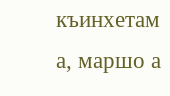къинхетам а, маршо а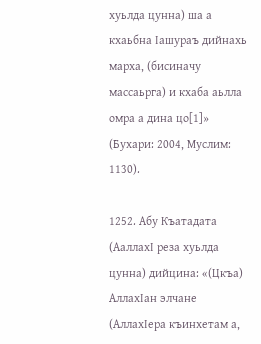хуьлда цунна) ша а кхаьбна Iашураъ дийнахь марха, (бисиначу массаьрга) и кхаба аьлла омра а дина цо[1]» (Бухари: 2004, Муслим: 1130).

1252. Абу Къатадата (АаллахI реза хуьлда цунна) дийцина: «(Цкъа) АллахIан элчане (АллахIера къинхетам а,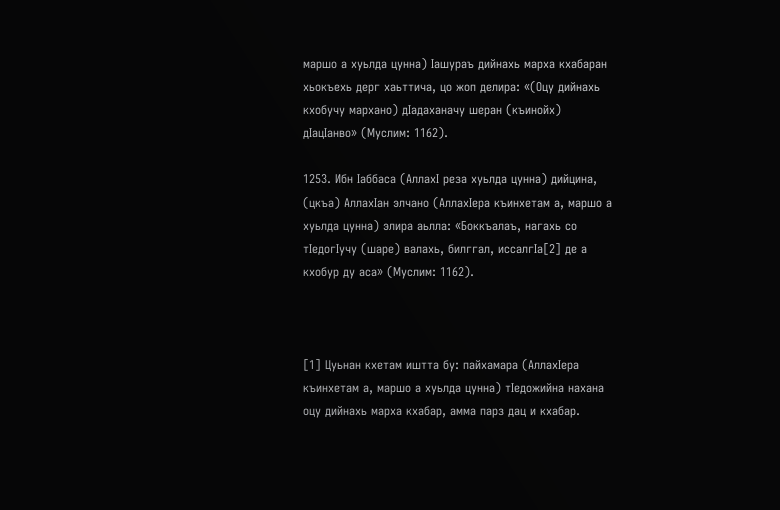маршо а хуьлда цунна) Iашураъ дийнахь марха кхабаран хьокъехь дерг хаьттича, цо жоп делира: «(Оцу дийнахь кхобучу мархано) дIадаханачу шеран (къинойх) дIацIанво» (Муслим: 1162).

1253. Ибн Iаббаса (АллахI реза хуьлда цунна) дийцина, (цкъа) АллахIан элчано (АллахIера къинхетам а, маршо а хуьлда цунна) элира аьлла: «Боккъалаъ, нагахь со тIедогIучу (шаре) валахь, билггал, иссалгIа[2] де а кхобур ду аса» (Муслим: 1162).



[1] Цуьнан кхетам иштта бу: пайхамара (АллахIера къинхетам а, маршо а хуьлда цунна) тIедожийна нахана оцу дийнахь марха кхабар, амма парз дац и кхабар.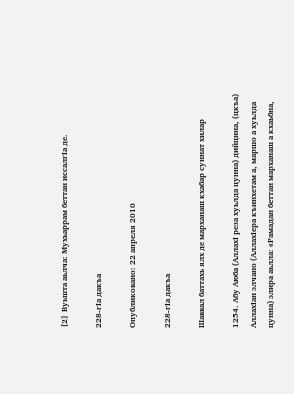[2] Вуьшта аьлча: Мухьаррам беттан иссалгIа де.

228-гIа дакъа

Опубликовано: 22 апреля 2010

228-гIа дакъа

Шаввал баттахь ялх де марханаш кхабар суннат хилар

1254. Абу Аюба (АллахI реза хуьлда цунна) дийцина, (цкъа) АллахIан элчано (АллахIера къинхетам а, маршо а хуьлда цунна) элира аьлла: «Рамадан беттан марханаш а кхаьбна,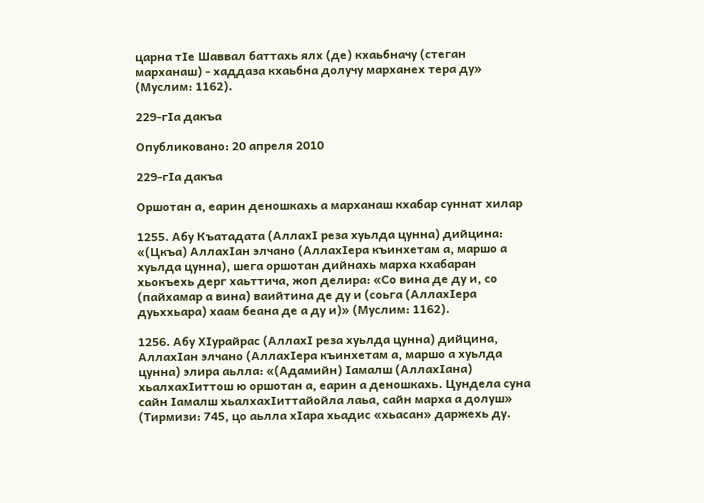царна тIе Шаввал баттахь ялх (де) кхаьбначу (стеган марханаш) - хаддаза кхаьбна долучу марханех тера ду» (Муслим: 1162).

229-гIа дакъа

Опубликовано: 20 апреля 2010

229-гIа дакъа

Оршотан а, еарин деношкахь а марханаш кхабар суннат хилар

1255. Абу Къатадата (АллахI реза хуьлда цунна) дийцина: «(Цкъа) АллахIан элчано (АллахIера къинхетам а, маршо а хуьлда цунна), шега оршотан дийнахь марха кхабаран хьокъехь дерг хаьттича, жоп делира: «Со вина де ду и, со (пайхамар а вина) ваийтина де ду и (соьга (АллахIера дуьххьара) хаам беана де а ду и)» (Муслим: 1162).

1256. Абу ХIурайрас (АллахI реза хуьлда цунна) дийцина, АллахIан элчано (АллахIера къинхетам а, маршо а хуьлда цунна) элира аьлла: «(Адамийн) Iамалш (АллахIана) хьалхахIиттош ю оршотан а, еарин а деношкахь. Цундела суна сайн Iамалш хьалхахIиттайойла лаьа, сайн марха а долуш» (Тирмизи: 745, цо аьлла хIара хьадис «хьасан» даржехь ду.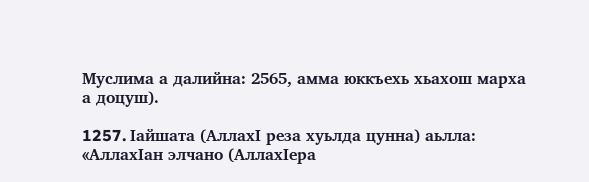Муслима а далийна: 2565, амма юккъехь хьахош марха а доцуш).

1257. Iайшата (АллахI реза хуьлда цунна) аьлла: «АллахIан элчано (АллахIера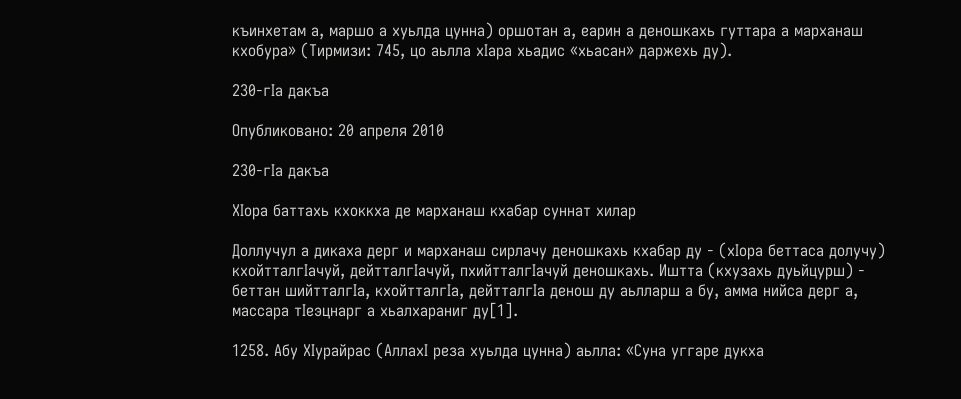къинхетам а, маршо а хуьлда цунна) оршотан а, еарин а деношкахь гуттара а марханаш кхобура» (Тирмизи: 745, цо аьлла хIара хьадис «хьасан» даржехь ду).

230-гIа дакъа

Опубликовано: 20 апреля 2010

230-гIа дакъа

ХIора баттахь кхоккха де марханаш кхабар суннат хилар

Доллучул а дикаха дерг и марханаш сирлачу деношкахь кхабар ду - (хIора беттаса долучу) кхойтталгIачуй, дейтталгIачуй, пхийтталгIачуй деношкахь. Иштта (кхузахь дуьйцурш) - беттан шийтталгIа, кхойтталгIа, дейтталгIа денош ду аьлларш а бу, амма нийса дерг а, массара тIеэцнарг а хьалхараниг ду[1].

1258. Абу ХIурайрас (АллахI реза хуьлда цунна) аьлла: «Суна уггаре дукха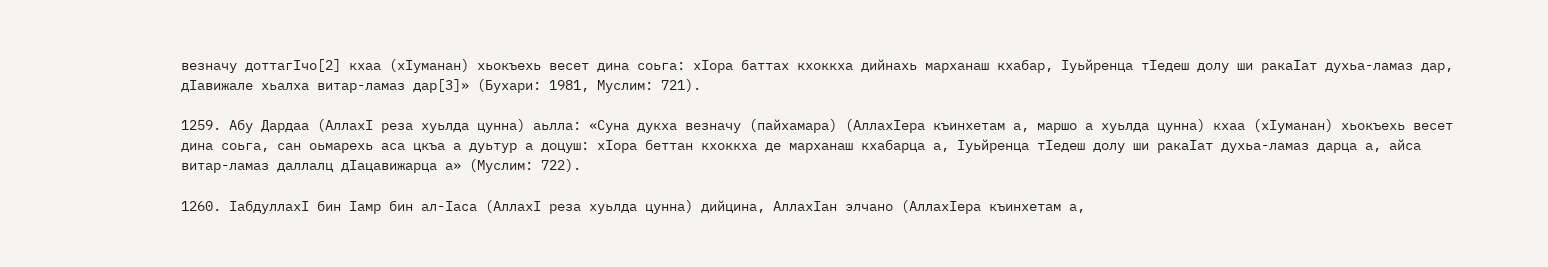везначу доттагIчо[2] кхаа (хIуманан) хьокъехь весет дина соьга: хIора баттах кхоккха дийнахь марханаш кхабар, Iуьйренца тIедеш долу ши ракаIат духьа-ламаз дар, дIавижале хьалха витар-ламаз дар[3]» (Бухари: 1981, Муслим: 721).

1259. Абу Дардаа (АллахI реза хуьлда цунна) аьлла: «Суна дукха везначу (пайхамара) (АллахIера къинхетам а, маршо а хуьлда цунна) кхаа (хIуманан) хьокъехь весет дина соьга, сан оьмарехь аса цкъа а дуьтур а доцуш: хIора беттан кхоккха де марханаш кхабарца а, Iуьйренца тIедеш долу ши ракаIат духьа-ламаз дарца а, айса витар-ламаз даллалц дIацавижарца а» (Муслим: 722).

1260. IабдуллахI бин Iамр бин ал-Iаса (АллахI реза хуьлда цунна) дийцина, АллахIан элчано (АллахIера къинхетам а,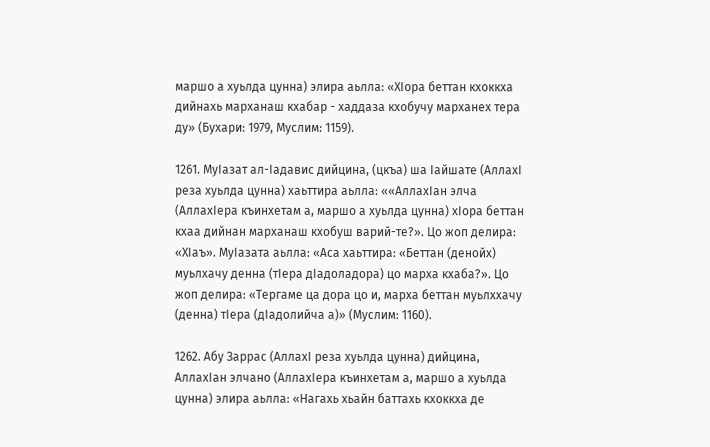маршо а хуьлда цунна) элира аьлла: «ХIора беттан кхоккха дийнахь марханаш кхабар - хаддаза кхобучу марханех тера ду» (Бухари: 1979, Муслим: 1159).

1261. МуIазат ал-Iадавис дийцина, (цкъа) ша Iайшате (АллахI реза хуьлда цунна) хаьттира аьлла: ««АллахIан элча (АллахIера къинхетам а, маршо а хуьлда цунна) хIора беттан кхаа дийнан марханаш кхобуш варий-те?». Цо жоп делира: «ХIаъ». МуIазата аьлла: «Аса хаьттира: «Беттан (денойх) муьлхачу денна (тIера дIадоладора) цо марха кхаба?». Цо жоп делира: «Тергаме ца дора цо и, марха беттан муьлххачу (денна) тIера (дIадолийча а)» (Муслим: 1160).

1262. Абу Заррас (АллахI реза хуьлда цунна) дийцина, АллахIан элчано (АллахIера къинхетам а, маршо а хуьлда цунна) элира аьлла: «Нагахь хьайн баттахь кхоккха де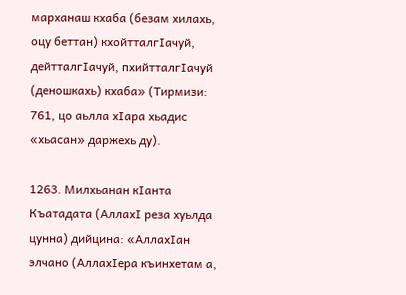марханаш кхаба (безам хилахь, оцу беттан) кхойтталгIачуй, дейтталгIачуй, пхийтталгIачуй (деношкахь) кхаба» (Тирмизи: 761, цо аьлла хIара хьадис «хьасан» даржехь ду).

1263. Милхьанан кIанта Къатадата (АллахI реза хуьлда цунна) дийцина: «АллахIан элчано (АллахIера къинхетам а,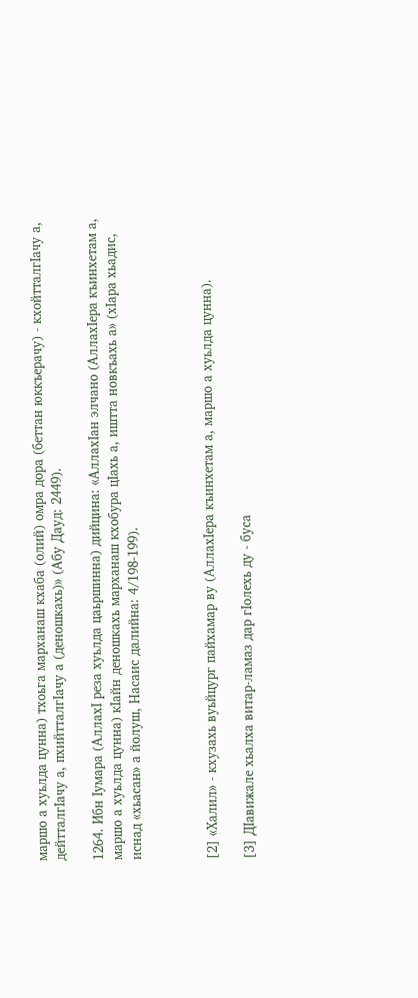маршо а хуьлда цунна) тхоьга марханаш кхаба (олий) омра дора (беттан юккъерачу) - кхойтталгIачу а, дейтталгIачу а, пхийтталгIачу а (деношкахь)» (Абу Дауд: 2449).

1264. Ибн Iумара (АллахI реза хуьлда цаьршинна) дийцина: «АллахIан элчано (АллахIера къинхетам а, маршо а хуьлда цунна) кIайн деношкахь марханаш кхобура цIахь а, иштта новкъахь а» (хIара хьадис, иснад «хьасан» а йолуш, Насаис далийна: 4/198-199).



[2] «Халил» - кхузахь вуьйцург пайхамар ву (АллахIера къинхетам а, маршо а хуьлда цунна).

[3] ДIавижале хьалха витар-ламаз дар гIолехь ду - буса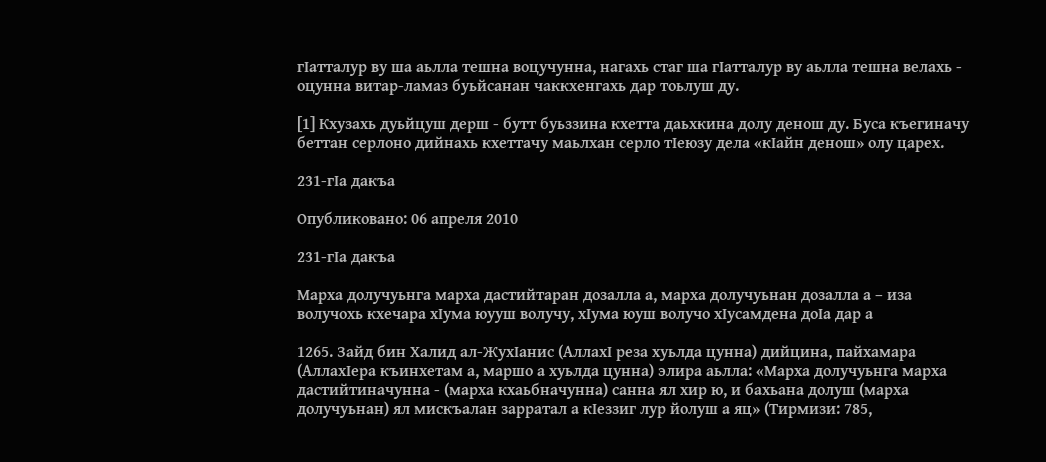гIатталур ву ша аьлла тешна воцучунна, нагахь стаг ша гIатталур ву аьлла тешна велахь - оцунна витар-ламаз буьйсанан чаккхенгахь дар тоьлуш ду.

[1] Кхузахь дуьйцуш дерш - бутт буьззина кхетта даьхкина долу денош ду. Буса къегиначу беттан серлоно дийнахь кхеттачу маьлхан серло тIеюзу дела «кIайн денош» олу царех.

231-гIа дакъа

Опубликовано: 06 апреля 2010

231-гIа дакъа

Марха долучуьнга марха дастийтаран дозалла а, марха долучуьнан дозалла а – иза волучохь кхечара хIума юууш волучу, хIума юуш волучо хIусамдена доIа дар а

1265. Зайд бин Халид ал-ЖухIанис (АллахI реза хуьлда цунна) дийцина, пайхамара (АллахIера къинхетам а, маршо а хуьлда цунна) элира аьлла: «Марха долучуьнга марха дастийтиначунна - (марха кхаьбначунна) санна ял хир ю, и бахьана долуш (марха долучуьнан) ял мискъалан зарратал а кIеззиг лур йолуш а яц» (Тирмизи: 785,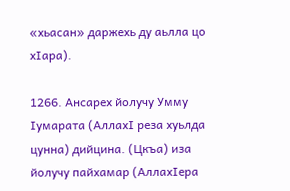«хьасан» даржехь ду аьлла цо хIара).

1266. Ансарех йолучу Умму Iумарата (АллахI реза хуьлда цунна) дийцина. (Цкъа) иза йолучу пайхамар (АллахIера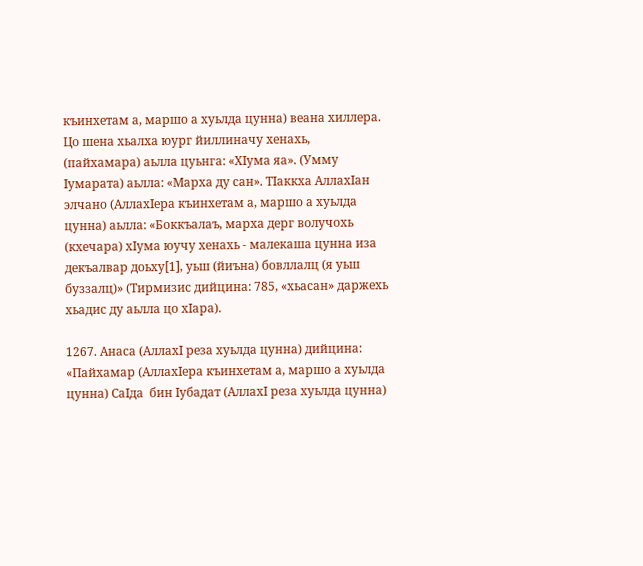къинхетам а, маршо а хуьлда цунна) веана хиллера. Цо шена хьалха юург йиллиначу хенахь, (пайхамара) аьлла цуьнга: «ХIума яа». (Умму Iумарата) аьлла: «Марха ду сан». ТIаккха АллахIан элчано (АллахIера къинхетам а, маршо а хуьлда цунна) аьлла: «Боккъалаъ, марха дерг волучохь (кхечара) хIума юучу хенахь - малекаша цунна иза декъалвар доьху[1], уьш (йиъна) бовллалц (я уьш буззалц)» (Тирмизис дийцина: 785, «хьасан» даржехь хьадис ду аьлла цо хIара).

1267. Анаса (АллахI реза хуьлда цунна) дийцина: «Пайхамар (АллахIера къинхетам а, маршо а хуьлда цунна) СаIда  бин Iубадат (АллахI реза хуьлда цунна)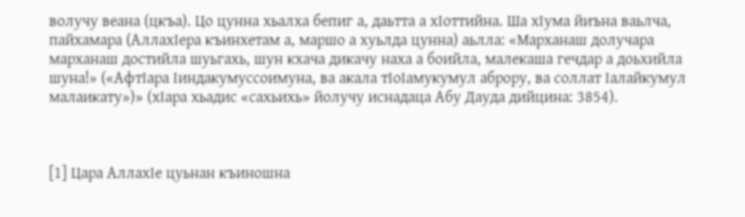волучу веана (цкъа). Цо цунна хьалха бепиг а, даьтта а хIоттийна. Ша хIума йиъна ваьлча, пайхамара (АллахIера къинхетам а, маршо а хуьлда цунна) аьлла: «Марханаш долучара марханаш достийла шуьгахь, шун кхача дикачу наха а боийла, малекаша гечдар а доьхийла шуна!» («АфтIара Iиндакумуссоимуна, ва акала тIоIамукумул аброру, ва соллат Iалайкумул малаикату»)» (хIара хьадис «сахьихь» йолучу иснадаца Абу Дауда дийцина: 3854).



[1] Цара АллахIе цуьнан къиношна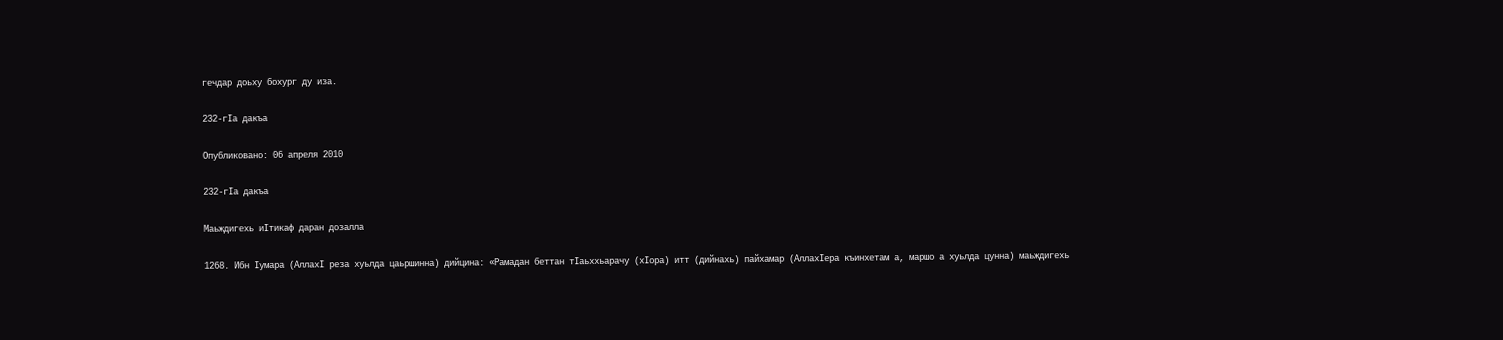гечдар доьху бохург ду иза.

232-гIа дакъа

Опубликовано: 06 апреля 2010

232-гIа дакъа

Маьждигехь иIтикаф даран дозалла

1268. Ибн Iумара (АллахI реза хуьлда цаьршинна) дийцина: «Рамадан беттан тIаьххьарачу (хIора) итт (дийнахь) пайхамар (АллахIера къинхетам а, маршо а хуьлда цунна) маьждигехь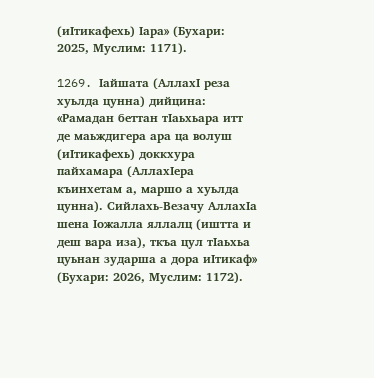(иIтикафехь) Iара» (Бухари: 2025, Муслим: 1171).

1269. Iайшата (АллахI реза хуьлда цунна) дийцина: «Рамадан беттан тIаьхьара итт де маьждигера ара ца волуш (иIтикафехь) доккхура пайхамара (АллахIера къинхетам а, маршо а хуьлда цунна). Сийлахь-Везачу АллахIа шена Iожалла яллалц (иштта и деш вара иза), ткъа цул тIаьхьа цуьнан зударша а дора иIтикаф» (Бухари: 2026, Муслим: 1172).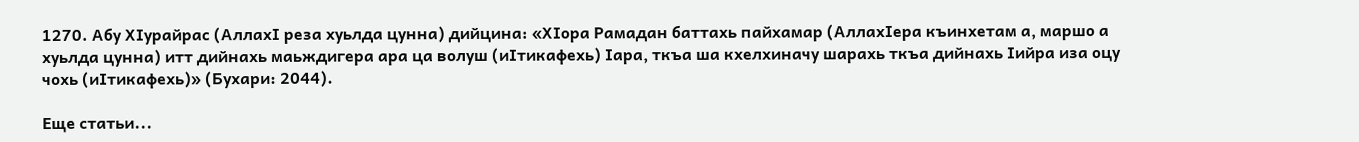1270. Абу ХIурайрас (АллахI реза хуьлда цунна) дийцина: «ХIора Рамадан баттахь пайхамар (АллахIера къинхетам а, маршо а хуьлда цунна) итт дийнахь маьждигера ара ца волуш (иIтикафехь) Iара, ткъа ша кхелхиначу шарахь ткъа дийнахь Iийра иза оцу чохь (иIтикафехь)» (Бухари: 2044).

Еще статьи...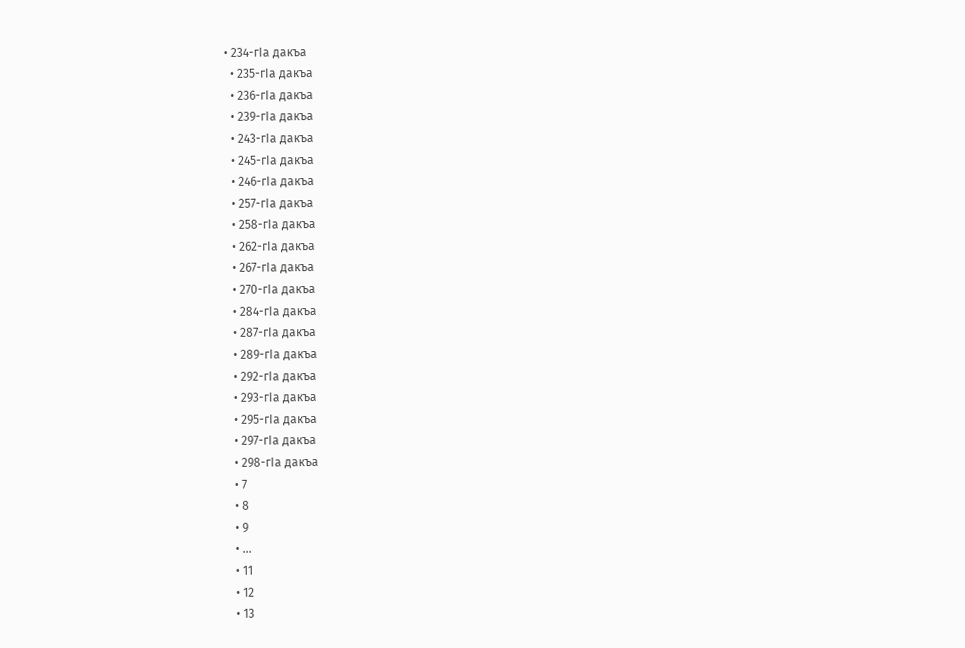• 234-гIа дакъа
  • 235-гIа дакъа
  • 236-гIа дакъа
  • 239-гIа дакъа
  • 243-гIа дакъа
  • 245-гIа дакъа
  • 246-гIа дакъа
  • 257-гIа дакъа
  • 258-гIа дакъа
  • 262-гIа дакъа
  • 267-гIа дакъа
  • 270-гIа дакъа
  • 284-гIа дакъа
  • 287-гIа дакъа
  • 289-гIа дакъа
  • 292-гIа дакъа
  • 293-гIа дакъа
  • 295-гIа дакъа
  • 297-гIа дакъа
  • 298-гIа дакъа
  • 7
  • 8
  • 9
  • ...
  • 11
  • 12
  • 13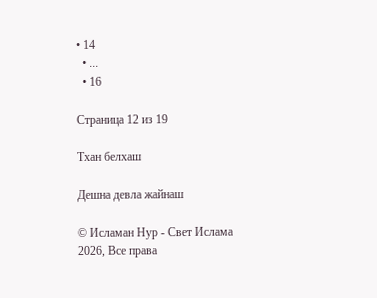• 14
  • ...
  • 16

Страница 12 из 19

Тхан белхаш

Дешна девла жайнаш

© Исламан Нур - Свет Ислама 2026, Все права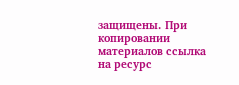защищены. При копировании материалов ссылка на ресурс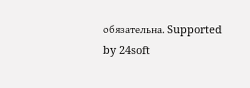обязательна. Supported by 24soft